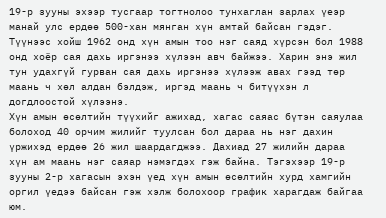19-р зууны эхээр тусгаар тогтнолоо тунхаглан зарлах үеэр манай улс ердөө 500-хан мянган хүн амтай байсан гэдэг. Түүнээс хойш 1962 онд хүн амын тоо нэг саяд хүрсэн бол 1988 онд хоёр сая дахь иргэнээ хүлээн авч байжээ. Харин энэ жил тун удахгүй гурван сая дахь иргэнээ хүлээж авах гээд төр маань ч хөл алдан бэлдэж, иргэд маань ч битүүхэн л догдлоостой хүлээнэ.
Хүн амын өсөлтийн түүхийг ажихад, хагас саяас бүтэн саяулаа болоход 40 орчим жилийг туулсан бол дараа нь нэг дахин үржихэд ердөө 26 жил шаардагджээ. Дахиад 27 жилийн дараа хүн ам маань нэг саяар нэмэгдэх гэж байна. Тэгэхээр 19-р зууны 2-р хагасын эхэн үед хүн амын өсөлтийн хурд хамгийн оргил үедээ байсан гэж хэлж болохоор график харагдаж байгаа юм.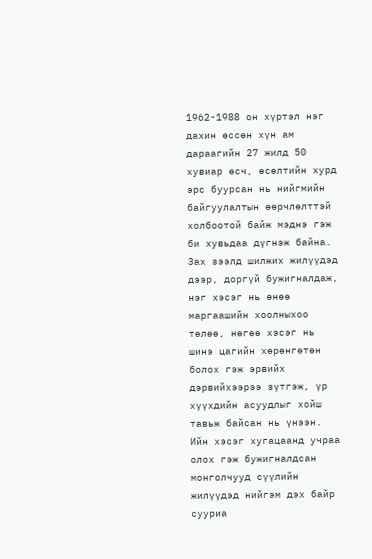1962-1988 он хүртэл нэг дахин өссөн хүн ам дараагийн 27 жилд 50 хувиар өсч, өсөлтийн хурд эрс буурсан нь нийгмийн байгуулалтын өөрчлөлттэй холбоотой байж мэднэ гэж би хувьдаа дүгнэж байна. Зах зээлд шилжих жилүүдэд дээр, доргүй бужигналдаж, нэг хэсэг нь өнөө маргаашийн хоолныхоо төлөө, нөгөө хэсэг нь шинэ цагийн хөрөнгөтөн болох гэж эрвийх дэрвийхээрээ зүтгэж, үр хүүхдийн асуудлыг хойш тавьж байсан нь үнээн. Ийн хэсэг хугацаанд учраа олох гэж бужигналдсан монголчууд сүүлийн жилүүдэд нийгэм дэх байр сууриа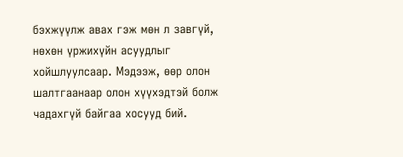бэхжүүлж авах гэж мөн л завгүй, нөхөн үржихүйн асуудлыг хойшлуулсаар. Мэдээж, өөр олон шалтгаанаар олон хүүхэдтэй болж чадахгүй байгаа хосууд бий.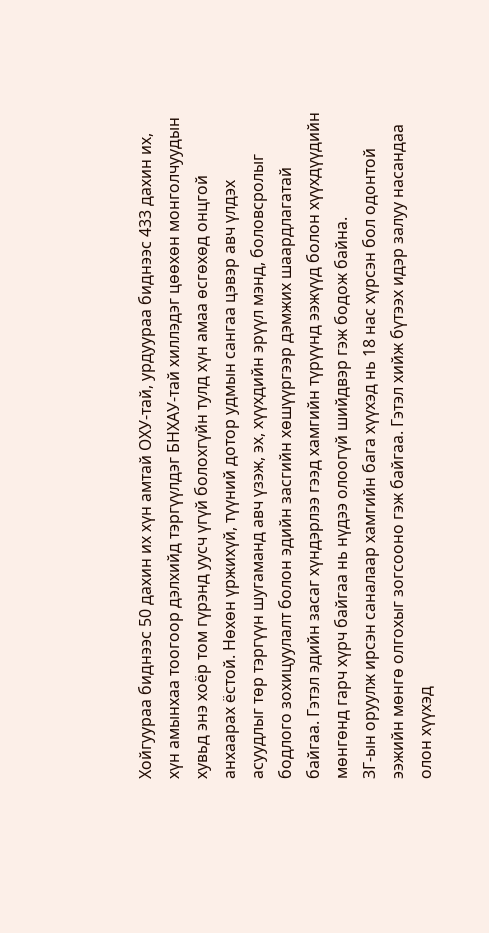Хойгуураа биднээс 50 дахин их хүн амтай ОХУ-тай, урдуураа биднээс 433 дахин их, хүн амынхаа тоогоор дэлхийд тэргүүлдэг БНХАУ-тай хиллэдэг цөөхөн монголчуудын хувьд энэ хоёр том гүрэнд уусч үгүй болохгүйн тулд хүн амаа өсгөхөд онцгой анхаарах ёстой. Нөхөн үржихүй, түүний дотор удмын сангаа цэвэр авч үлдэх асуудлыг төр тэргүүн шугаманд авч үзэж, эх, хүүхдийн эрүүл мэнд, боловсролыг бодлого зохицуулалт болон эдийн засгийн хөшүүргээр дэмжих шаардлагатай байгаа. Гэтэл эдийн засаг хүндэрлээ гээд хамгийн түрүүнд ээжүүд болон хүүхдүүдийн мөнгөнд гарч хүрч байгаа нь нүдээ олоогүй шийдвэр гэж бодож байна.
ЗГ-ын оруулж ирсэн саналаар хамгийн бага хүүхэд нь 18 нас хүрсэн бол одонтой ээжийн мөнгө олгохыг зогсооно гэж байгаа. Гэтэл хийж бүтээх идэр залуу насандаа олон хүүхэд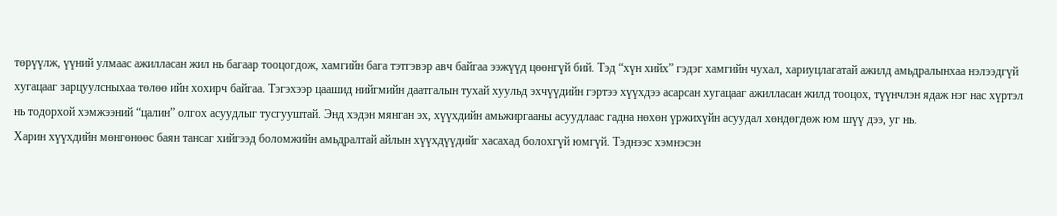төрүүлж, үүний улмаас ажилласан жил нь багаар тооцогдож, хамгийн бага тэтгэвэр авч байгаа ээжүүд цөөнгүй бий. Тэд “хүн хийх” гэдэг хамгийн чухал, хариуцлагатай ажилд амьдралынхаа нэлээдгүй хугацааг зарцуулсныхаа төлөө ийн хохирч байгаа. Тэгэхээр цаашид нийгмийн даатгалын тухай хуульд эхчүүдийн гэртээ хүүхдээ асарсан хугацааг ажилласан жилд тооцох, түүнчлэн ядаж нэг нас хүртэл нь тодорхой хэмжээний “цалин” олгох асуудлыг тусгууштай. Энд хэдэн мянган эх, хүүхдийн амьжиргааны асуудлаас гадна нөхөн үржихүйн асуудал хөндөгдөж юм шүү дээ, уг нь.
Харин хүүхдийн мөнгөнөөс баян тансаг хийгээд боломжийн амьдралтай айлын хүүхдүүдийг хасахад болохгүй юмгүй. Тэднээс хэмнэсэн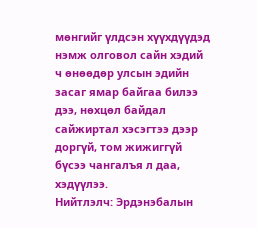мөнгийг үлдсэн хүүхдүүдэд нэмж олговол сайн хэдий ч өнөөдөр улсын эдийн засаг ямар байгаа билээ дээ, нөхцөл байдал сайжиртал хэсэгтээ дээр доргүй, том жижиггүй бүсээ чангалъя л даа, хэдүүлээ.
Нийтлэлч: Эрдэнэбалын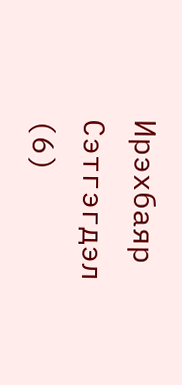Ирэхбаяр
Сэтгэгдэл (6)